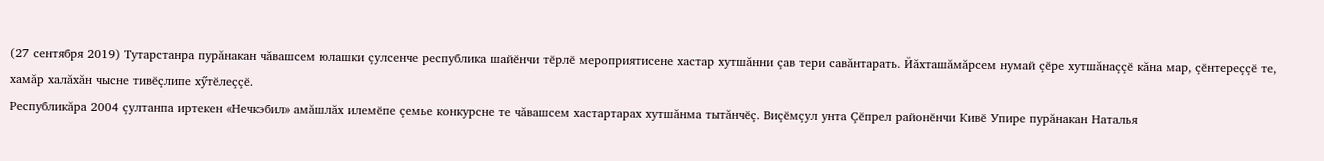(27 сентября 2019) Тутарстанра пурăнакан чăвашсем юлашки çулсенче республика шайӗнчи тӗрлӗ мероприятисене хастар хутшăнни çав тери савăнтарать. Йăхташăмăрсем нумай çӗре хутшăнаççӗ кăна мар, çӗнтереççӗ те, хамăр халăхăн чысне тивӗçлипе хӳтӗлеççӗ.
Республикăра 2004 çултанпа иртекен «Нечкэбил» амăшлăх илемӗпе çемье конкурсне те чăвашсем хастартарах хутшăнма тытăнчӗç. Виçӗмçул унта Çӗпрел районӗнчи Кивӗ Упире пурăнакан Наталья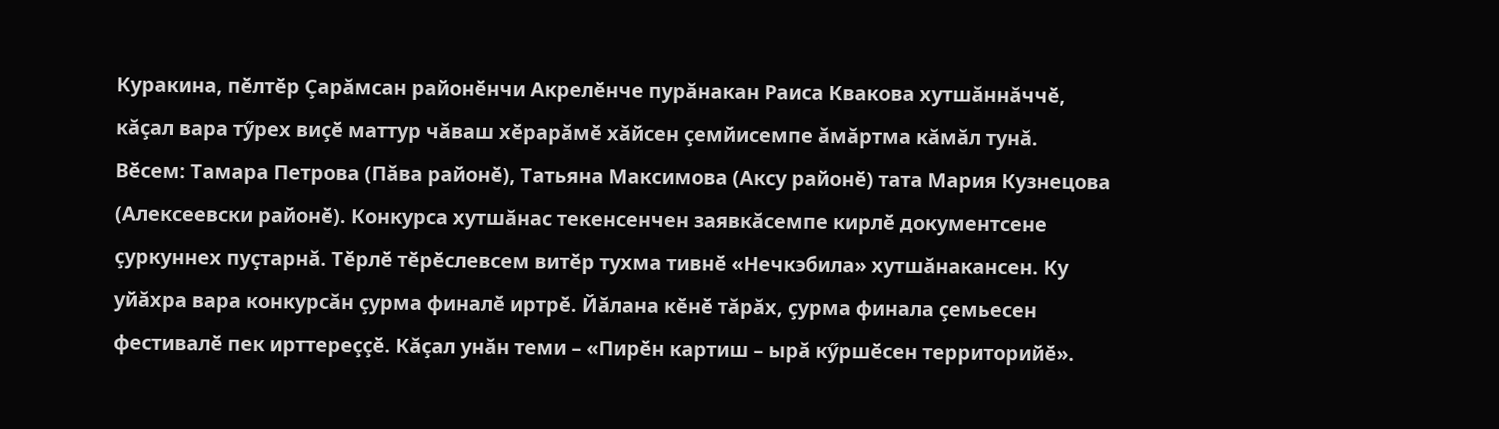Куракина, пӗлтӗр Çарăмсан районӗнчи Акрелӗнче пурăнакан Раиса Квакова хутшăннăччӗ, кăçал вара тӳрех виçӗ маттур чăваш хӗрарăмӗ хăйсен çемйисемпе ăмăртма кăмăл тунă.
Вӗсем: Тамара Петрова (Пăва районӗ), Татьяна Максимова (Аксу районӗ) тата Мария Кузнецова (Алексеевски районӗ). Конкурса хутшăнас текенсенчен заявкăсемпе кирлӗ документсене çуркуннех пуçтарнă. Тӗрлӗ тӗрӗслевсем витӗр тухма тивнӗ «Нечкэбила» хутшăнакансен. Ку уйăхра вара конкурсăн çурма финалӗ иртрӗ. Йăлана кӗнӗ тăрăх, çурма финала çемьесен фестивалӗ пек ирттереççӗ. Кăçал унăн теми – «Пирӗн картиш – ырă кӳршӗсен территорийӗ».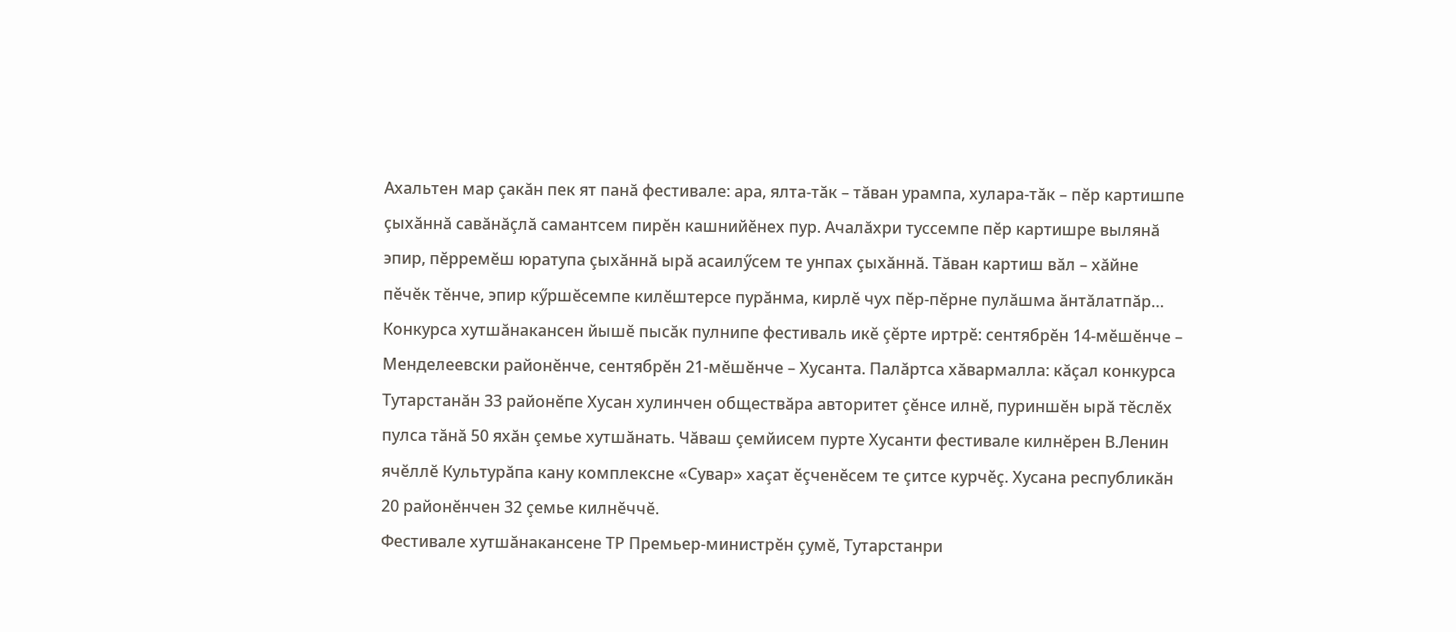Ахальтен мар çакăн пек ят панă фестивале: ара, ялта-тăк – тăван урампа, хулара-тăк – пӗр картишпе çыхăннă савăнăçлă самантсем пирӗн кашнийӗнех пур. Ачалăхри туссемпе пӗр картишре вылянă эпир, пӗрремӗш юратупа çыхăннă ырă асаилӳсем те унпах çыхăннă. Тăван картиш вăл – хăйне пӗчӗк тӗнче, эпир кӳршӗсемпе килӗштерсе пурăнма, кирлӗ чух пӗр-пӗрне пулăшма ăнтăлатпăр…
Конкурса хутшăнакансен йышӗ пысăк пулнипе фестиваль икӗ çӗрте иртрӗ: сентябрӗн 14-мӗшӗнче – Менделеевски районӗнче, сентябрӗн 21-мӗшӗнче – Хусанта. Палăртса хăвармалла: кăçал конкурса Тутарстанăн 33 районӗпе Хусан хулинчен обществăра авторитет çӗнсе илнӗ, пуриншӗн ырă тӗслӗх пулса тăнă 50 яхăн çемье хутшăнать. Чăваш çемйисем пурте Хусанти фестивале килнӗрен В.Ленин ячӗллӗ Культурăпа кану комплексне «Сувар» хаçат ӗçченӗсем те çитсе курчӗç. Хусана республикăн 20 районӗнчен 32 çемье килнӗччӗ.
Фестивале хутшăнакансене ТР Премьер-министрӗн çумӗ, Тутарстанри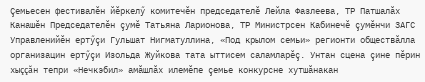Çемьесен фестивалӗн йӗркелӳ комитечӗн председателӗ Лейла Фазлеева, ТР Патшалăх Канашӗн Председателӗн çумӗ Татьяна Ларионова, ТР Министрсен Кабинечӗ çумӗнчи ЗАГС Управленийӗн ертӳçи Гульшат Нигматуллина, «Под крылом семьи» регионти обществăлла организацин ертӳçи Изольда Жуйкова тата ыттисем саламларӗç. Унтан сцена çине пӗрин хыççăн тепри «Нечкэбил» амăшлăх илемӗпе çемье конкурсне хутшăнакан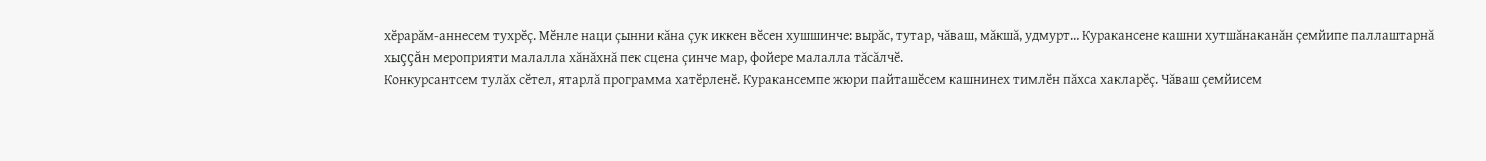хӗрарăм-аннесем тухрӗç. Мӗнле наци çынни кăна çук иккен вӗсен хушшинче: вырăс, тутар, чăваш, мăкшă, удмурт… Куракансене кашни хутшăнаканăн çемйипе паллаштарнă хыççăн мероприяти малалла хăнăхнă пек сцена çинче мар, фойере малалла тăсăлчӗ.
Конкурсантсем тулăх сӗтел, ятарлă программа хатӗрленӗ. Куракансемпе жюри пайташӗсем кашнинех тимлӗн пăхса хакларӗç. Чăваш çемйисем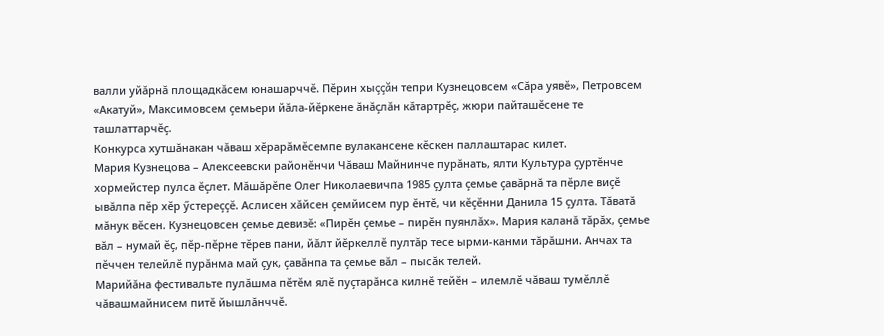валли уйăрнă площадкăсем юнашарччӗ. Пӗрин хыççăн тепри Кузнецовсем «Сăра уявӗ», Петровсем «Акатуй», Максимовсем çемьери йăла-йӗркене ăнăçлăн кăтартрӗç, жюри пайташӗсене те ташлаттарчӗç.
Конкурса хутшăнакан чăваш хӗрарăмӗсемпе вулакансене кӗскен паллаштарас килет.
Мария Кузнецова – Алексеевски районӗнчи Чăваш Майнинче пурăнать, ялти Культура çуртӗнче хормейстер пулса ӗçлет. Мăшăрӗпе Олег Николаевичпа 1985 çулта çемье çавăрнă та пӗрле виçӗ ывăлпа пӗр хӗр ӳстереççӗ. Аслисен хăйсен çемйисем пур ӗнтӗ, чи кӗçӗнни Данила 15 çулта. Тăватă мăнук вӗсен. Кузнецовсен çемье девизӗ: «Пирӗн çемье – пирӗн пуянлăх». Мария каланă тăрăх, çемье вăл – нумай ӗç, пӗр-пӗрне тӗрев пани, йăлт йӗркеллӗ пултăр тесе ырми-канми тăрăшни. Анчах та пӗччен телейлӗ пурăнма май çук, çавăнпа та çемье вăл – пысăк телей.
Марийăна фестивальте пулăшма пӗтӗм ялӗ пуçтарăнса килнӗ тейӗн – илемлӗ чăваш тумӗллӗ чăвашмайнисем питӗ йышлăнччӗ.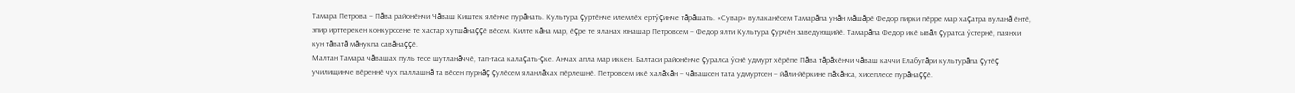Тамара Петрова – Пăва районӗнчи Чăваш Киштек ялӗнче пурăнать. Культура çуртӗнче илемлӗх ертӳçинче тăрăшать. «Сувар» вулаканӗсем Тамарăпа унăн мăшăрӗ Федор пирки пӗрре мар хаçатра вуланă ӗнтӗ, эпир ирттерекен конкурссене те хастар хутшăнаççӗ вӗсем. Килте кăна мар, ӗçре те яланах юнашар Петровсем – Федор ялти Культура çурчӗн заведующийӗ. Тамарăпа Федор икӗ ывăл çуратса ӳстернӗ, паянхи кун тăватă мăнукпа савăнаççӗ.
Малтан Тамара чăвашах пуль тесе шутланăччӗ, тап-таса калаçать-çке. Анчах апла мар иккен. Балтаси районӗнче çуралса ӳснӗ удмурт хӗрӗпе Пăва тăрăхӗнчи чăваш каччи Елабугăри культурăпа çутӗç училищинче вӗреннӗ чух паллашнă та вӗсен пурнăç çулӗсем яланлăхах пӗрлешнӗ. Петровсем икӗ халăхăн – чăвашсен тата удмуртсен – йăли-йӗркине пăхăнса, хисеплесе пурăнаççӗ.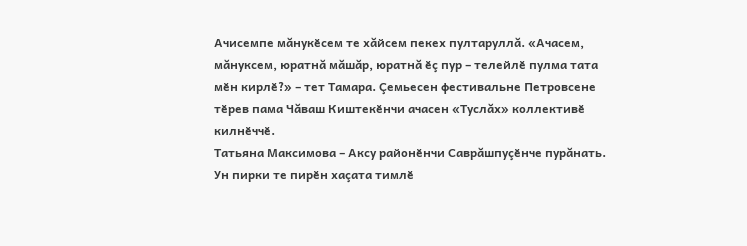Ачисемпе мăнукӗсем те хăйсем пекех пултаруллă. «Ачасем, мăнуксем, юратнă мăшăр, юратнă ӗç пур – телейлӗ пулма тата мӗн кирлӗ?» – тет Тамара. Çемьесен фестивальне Петровсене тӗрев пама Чăваш Киштекӗнчи ачасен «Туслăх» коллективӗ килнӗччӗ.
Татьяна Максимова – Аксу районӗнчи Саврăшпуçӗнче пурăнать. Ун пирки те пирӗн хаçата тимлӗ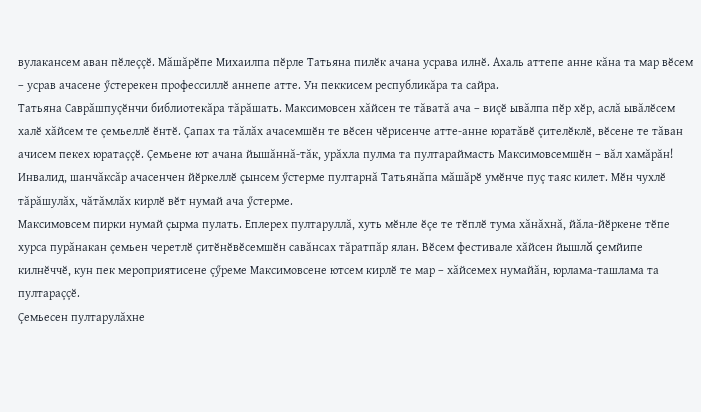вулакансем аван пӗлеççӗ. Мăшăрӗпе Михаилпа пӗрле Татьяна пилӗк ачана усрава илнӗ. Ахаль аттепе анне кăна та мар вӗсем – усрав ачасене ӳстерекен профессиллӗ аннепе атте. Ун пеккисем республикăра та сайра.
Татьяна Саврăшпуçӗнчи библиотекăра тăрăшать. Максимовсен хăйсен те тăватă ача – виçӗ ывăлпа пӗр хӗр, аслă ывăлӗсем халӗ хăйсем те çемьеллӗ ӗнтӗ. Çапах та тăлăх ачасемшӗн те вӗсен чӗрисенче атте-анне юратăвӗ çителӗклӗ, вӗсене те тăван ачисем пекех юратаççӗ. Çемьене ют ачана йышăннă-тăк, урăхла пулма та пултараймасть Максимовсемшӗн – вăл хамăрăн! Инвалид, шанчăксăр ачасенчен йӗркеллӗ çынсем ӳстерме пултарнă Татьянăпа мăшăрӗ умӗнче пуç таяс килет. Мӗн чухлӗ тăрăшулăх, чăтăмлăх кирлӗ вӗт нумай ача ӳстерме.
Максимовсем пирки нумай çырма пулать. Еплерех пултаруллă, хуть мӗнле ӗçе те тӗплӗ тума хăнăхнă, йăла-йӗркене тӗпе хурса пурăнакан çемьен черетлӗ çитӗнӗвӗсемшӗн савăнсах тăратпăр ялан. Вӗсем фестивале хăйсен йышлă çемйипе килнӗччӗ, кун пек мероприятисене çӳреме Максимовсене ютсем кирлӗ те мар – хăйсемех нумайăн, юрлама-ташлама та пултараççӗ.
Çемьесен пултарулăхне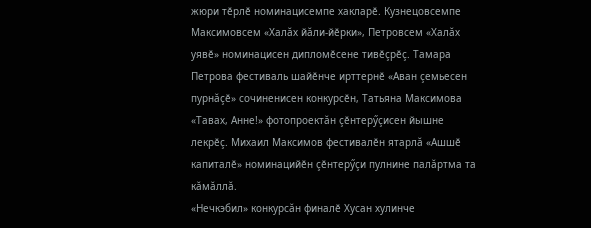жюри тӗрлӗ номинацисемпе хакларӗ. Кузнецовсемпе Максимовсем «Халăх йăли-йӗрки», Петровсем «Халăх уявӗ» номинацисен дипломӗсене тивӗçрӗç. Тамара Петрова фестиваль шайӗнче ирттернӗ «Аван çемьесен пурнăçӗ» сочиненисен конкурсӗн, Татьяна Максимова «Тавах, Анне!» фотопроектăн çӗнтерӳçисен йышне лекрӗç. Михаил Максимов фестивалӗн ятарлă «Ашшӗ капиталӗ» номинацийӗн çӗнтерӳçи пулнине палăртма та кăмăллă.
«Нечкэбил» конкурсăн финалӗ Хусан хулинче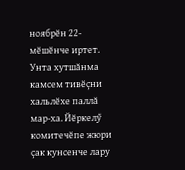ноябрӗн 22-мӗшӗнче иртет. Унта хутшăнма камсем тивӗçни хальлӗхе паллă мар-ха. Йӗркелӳ комитечӗпе жюри çак кунсенче лару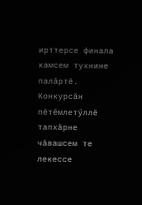ирттерсе финала камсем тухнине палăртӗ. Конкурсăн пӗтӗмлетӳллӗ тапхăрне чăвашсем те лекессе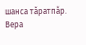шанса тăратпăр.
Вера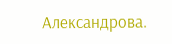Александрова.